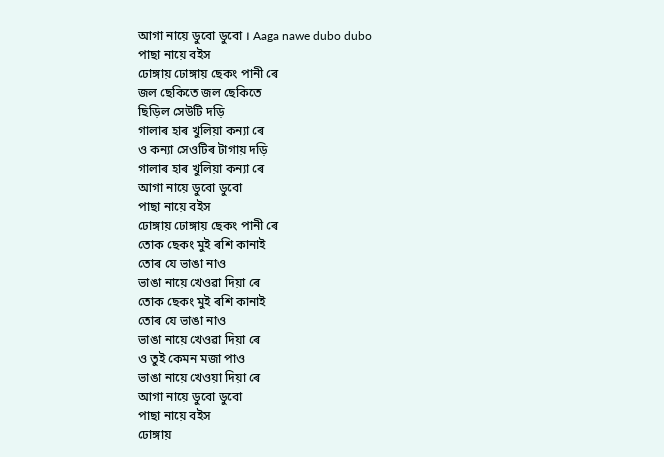আগা নায়ে ডুবো ডুবো । Aaga nawe dubo dubo
পাছা নায়ে বইস
ঢোঙ্গায় ঢোঙ্গায় ছেকং পানী ৰে
জল ছেকিতে জল ছেকিতে
ছিড়িল সেউটি দড়ি
গালাৰ হাৰ খুলিয়া কন্যা ৰে
ও কন্যা সেওটিৰ টাগায় দড়ি
গালাৰ হাৰ খুলিয়া কন্যা ৰে
আগা নায়ে ডুবো ডুবো
পাছা নায়ে বইস
ঢোঙ্গায় ঢোঙ্গায় ছেকং পানী ৰে
তোক ছেকং মুই ৰশি কানাই
তোৰ যে ভাঙা নাও
ভাঙা নায়ে খেওৱা দিয়া ৰে
তোক ছেকং মুই ৰশি কানাই
তোৰ যে ভাঙা নাও
ভাঙা নায়ে খেওৱা দিয়া ৰে
ও তুই কেমন মজা পাও
ভাঙা নায়ে খেওয়া দিয়া ৰে
আগা নায়ে ডুবো ডুবো
পাছা নায়ে বইস
ঢোঙ্গায়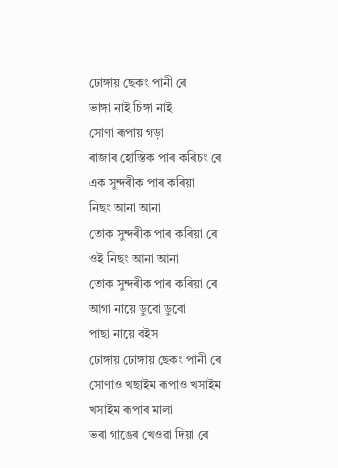ঢোঙ্গায় ছেকং পানী ৰে
ভাঙ্গা নাই চিঙ্গা নাই
সোণা ৰূপায় গড়া
ৰাজাৰ হোস্তিক পাৰ কৰিচং ৰে
এক সুন্দৰীক পাৰ কৰিয়া
নিছং আনা আনা
তোক সুন্দৰীক পাৰ কৰিয়া ৰে
ওই নিছং আনা আনা
তোক সুন্দৰীক পাৰ কৰিয়া ৰে
আগা নায়ে ডুবো ডুবো
পাছা নায়ে বইস
ঢোঙ্গায় ঢোঙ্গায় ছেকং পানী ৰে
সোণাও খছাইম ৰূপাও খসাইম
খসাইম ৰূপাৰ মালা
ভৰা গাঙেৰ খেওৱা দিয়া ৰে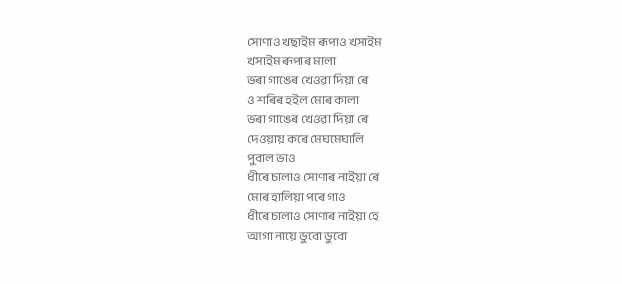সোণাও খছাইম ৰূপাও খসাইম
খসাইম ৰূপাৰ মালা
ভৰা গাঙেৰ খেওৱা দিয়া ৰে
ও শৰিৰ হইল মোৰ কালা
ভৰা গাঙেৰ খেওৱা দিয়া ৰে
দেওয়ায় কৰে মেঘমেঘালি
পুবাল ভাও
ধীৰে চালাও সোণাৰ নাইয়া ৰে
মোৰ হালিয়া পৰে গাও
ধীৰে চালাও সোণাৰ নাইয়া হে
আগা নায়ে ডুবো ডুবো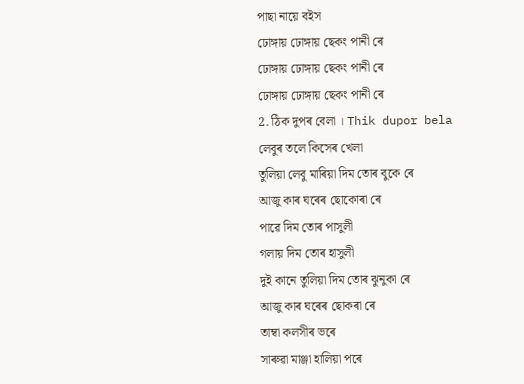পাছা নায়ে বইস
ঢোঙ্গায় ঢোঙ্গায় ছেকং পানী ৰে
ঢোঙ্গায় ঢোঙ্গায় ছেকং পানী ৰে
ঢোঙ্গায় ঢোঙ্গায় ছেকং পানী ৰে
2. ঠিক দুপৰ বেলা । Thik dupor bela
লেবুৰ তলে কিসেৰ খেলা
তুলিয়া লেবু মাৰিয়া দিম তোৰ বুকে ৰে
আজু কাৰ ঘৰেৰ ছোকোৰা ৰে
পাৱে দিম তোৰ পাসুলী
গলায় দিম তোৰ হাসুলী
দুই কানে তুলিয়া দিম তোৰ ঝুনুকা ৰে
আজু কাৰ ঘৰেৰ ছোকৰা ৰে
তাম্বা কলসীৰ ভৰে
সাৰুৱা মাঞ্জা হালিয়া পৰে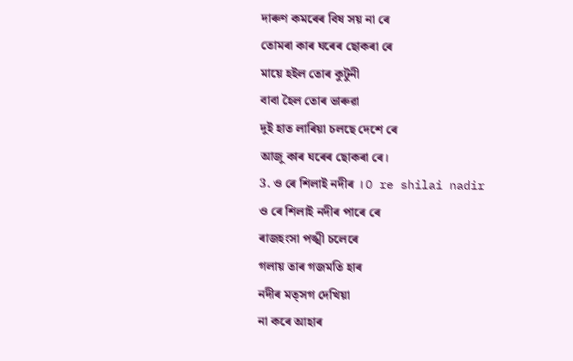দাৰুণ কমৰেৰ বিষ সয় না ৰে
তোমৰা কাৰ ঘৰেৰ ছোকৰা ৰে
মায়ে হইল তোৰ কুটুনী
বাবা হৈল তোৰ ভাৰুৱা
দুই হাত লাৰিয়া চলছে দেশে ৰে
আজু কাৰ ঘৰেৰ ছোকৰা ৰে।
3. ও ৰে শিলাই নদীৰ । O re shilai nadir
ও ৰে শিলাই নদীৰ পাৰে ৰে
ৰাজহংসা পঙ্খী চলেৰে
গলায় তাৰ গজমতি হাৰ
নদীৰ মত্সগ দেখিয়া
না কৰে আহাৰ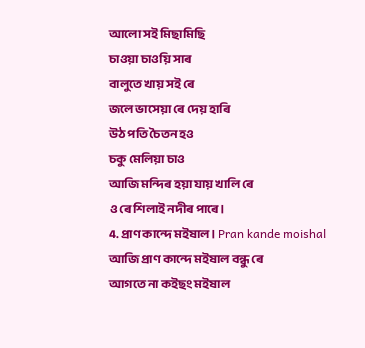আলো সই মিছামিছি
চাওয়া চাওয়ি সাৰ
বালুতে খায় সই ৰে
জলে ভাসেয়া ৰে দেয় হাৰি
উঠ পতি চৈতন হও
চকু মেলিয়া চাও
আজি মন্দিৰ হয়া যায় খালি ৰে
ও ৰে শিলাই নদীৰ পাৰে।
4. প্ৰাণ কান্দে মইষাল । Pran kande moishal
আজি প্ৰাণ কান্দে মইষাল বন্ধু ৰে
আগতে না কইছং মইষাল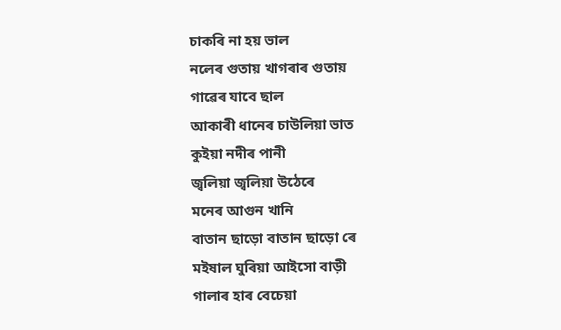চাকৰি না হয় ভাল
নলেৰ গুতায় খাগৰাৰ গুতায়
গাৱেৰ যাবে ছাল
আকাৰী ধানেৰ চাউলিয়া ভাত
কুইয়া নদীৰ পানী
জ্বলিয়া জ্বলিয়া উঠেৰে
মনেৰ আগুন খানি
বাতান ছাড়ো বাতান ছাড়ো ৰে
মইষাল ঘুৰিয়া আইসো বাড়ী
গালাৰ হাৰ বেচেয়া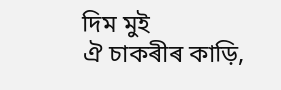দিম মুই
ঐ চাকৰীৰ কাড়ি,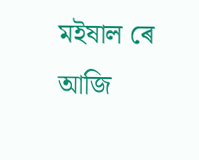মইষাল ৰে
আজি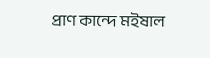প্ৰাণ কান্দে মইষাল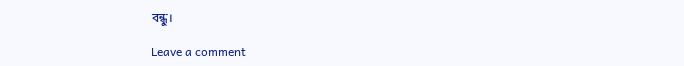বন্ধু।

Leave a comment